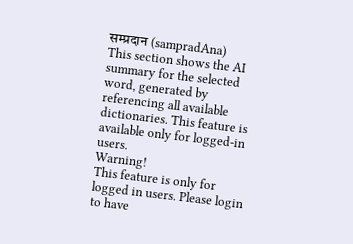सम्प्रदान (sampradAna)
This section shows the AI summary for the selected word, generated by referencing all available dictionaries. This feature is available only for logged-in users.
Warning!
This feature is only for logged in users. Please login to have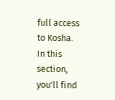full access to Kosha.
In this section, you'll find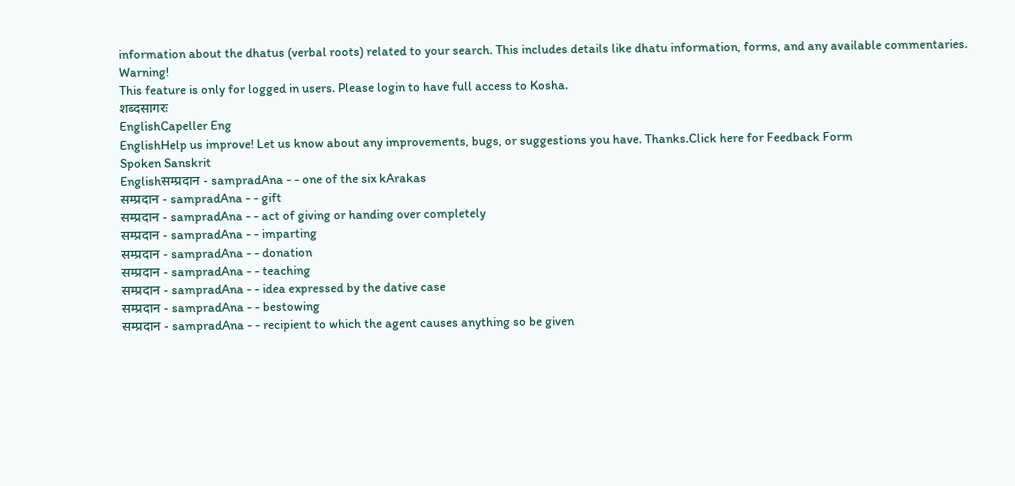information about the dhatus (verbal roots) related to your search. This includes details like dhatu information, forms, and any available commentaries.
Warning!
This feature is only for logged in users. Please login to have full access to Kosha.
शब्दसागरः
EnglishCapeller Eng
EnglishHelp us improve! Let us know about any improvements, bugs, or suggestions you have. Thanks.Click here for Feedback Form
Spoken Sanskrit
Englishसम्प्रदान - sampradAna - - one of the six kArakas
सम्प्रदान - sampradAna - - gift
सम्प्रदान - sampradAna - - act of giving or handing over completely
सम्प्रदान - sampradAna - - imparting
सम्प्रदान - sampradAna - - donation
सम्प्रदान - sampradAna - - teaching
सम्प्रदान - sampradAna - - idea expressed by the dative case
सम्प्रदान - sampradAna - - bestowing
सम्प्रदान - sampradAna - - recipient to which the agent causes anything so be given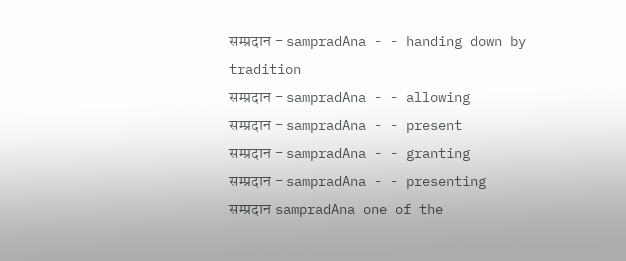सम्प्रदान - sampradAna - - handing down by tradition
सम्प्रदान - sampradAna - - allowing
सम्प्रदान - sampradAna - - present
सम्प्रदान - sampradAna - - granting
सम्प्रदान - sampradAna - - presenting
सम्प्रदान sampradAna one of the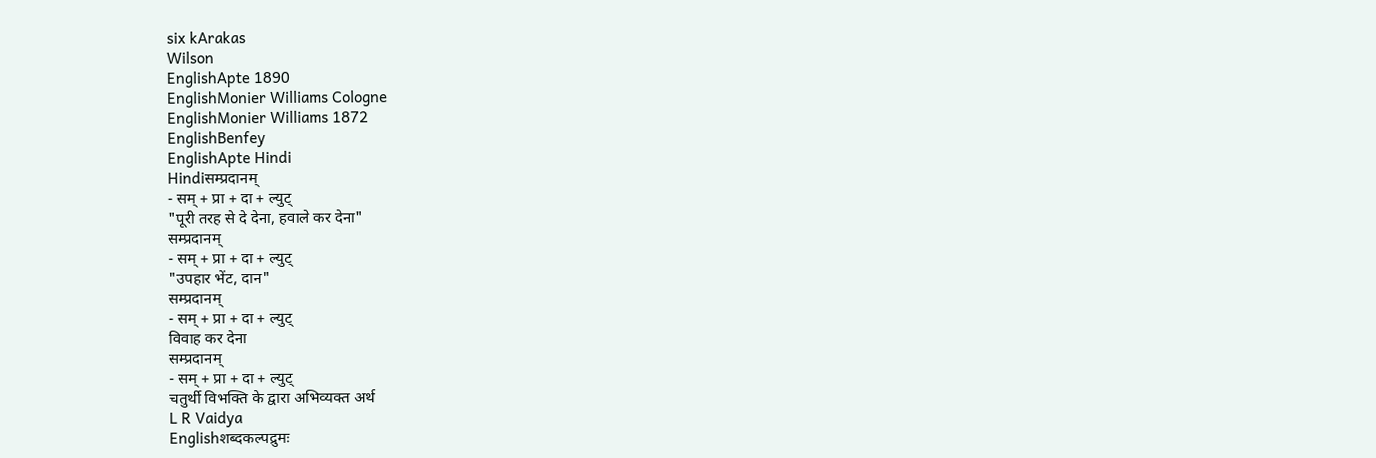six kArakas
Wilson
EnglishApte 1890
EnglishMonier Williams Cologne
EnglishMonier Williams 1872
EnglishBenfey
EnglishApte Hindi
Hindiसम्प्रदानम्
- सम् + प्रा + दा + ल्युट्
"पूरी तरह से दे देना, हवाले कर देना"
सम्प्रदानम्
- सम् + प्रा + दा + ल्युट्
"उपहार भेंट, दान"
सम्प्रदानम्
- सम् + प्रा + दा + ल्युट्
विवाह कर देना
सम्प्रदानम्
- सम् + प्रा + दा + ल्युट्
चतुर्थी विभक्ति के द्वारा अभिव्यक्त अर्थ
L R Vaidya
Englishशब्दकल्पद्रुमः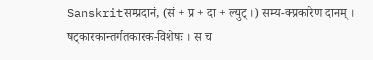Sanskritसम्प्रदानं, (सं + प्र + दा + ल्युट् ।) सम्य-क्प्रकारेण दानम् । षट्कारकान्तर्गतकारक-विशेषः । स च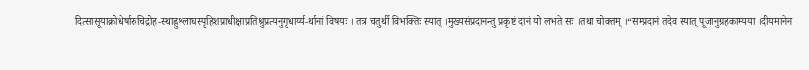दित्सासूयाक्रोधेर्षारुचिद्रोह-स्थाह्नुश्लाघस्पृहिशप्राधीक्षाप्रतिश्रुप्रत्यनुगृधार्य्य-र्थानां विषयः । तत्र चतुर्थी विभक्तिः स्यात् ।मुख्यसंप्रदानन्तु प्रकृष्टं दानं यो लभते सः ।तथा चोक्तम् ।“सम्प्रदानं तदेव स्यात् पूजानुग्रहकाम्यया ।दीयमानेन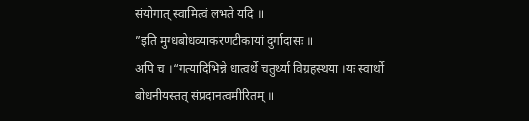संयोगात् स्वामित्वं लभते यदि ॥
”इति मुग्धबोधव्याकरणटीकायां दुर्गादासः ॥
अपि च ।“गत्यादिभिन्ने धात्वर्थे चतुर्थ्या विग्रहस्थया ।यः स्वार्थो बोधनीयस्तत् संप्रदानत्वमीरितम् ॥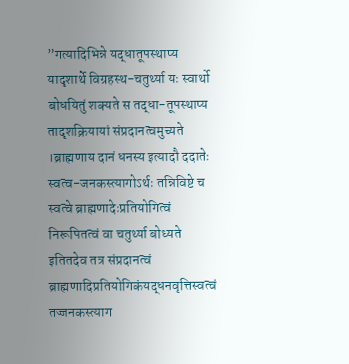”गत्यादिभिन्ने यद्धातूपस्थाप्य यादृशार्थे विग्रहस्थ-चतुर्थ्या यः स्वार्थो बोधयितुं शक्यते स तद्धा-तूपस्थाप्य तादृशक्रियायां संप्रदानत्वमुच्यते ।ब्राह्मणाय दानं धनस्य इत्यादौ ददातेः स्वत्व-जनकस्त्यागोऽर्थः तन्निविष्टे च स्वत्वे ब्राह्मणादेःप्रतियोगित्वं निरूपितत्वं वा चतुर्थ्या बोध्यते इतितदेव तत्र संप्रदानत्वं ब्राह्मणादिप्रतियोगिकंयद्धनवृत्तिस्वत्वं तज्जनकस्त्याग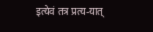इत्येवं तत्र प्रत्य-यात्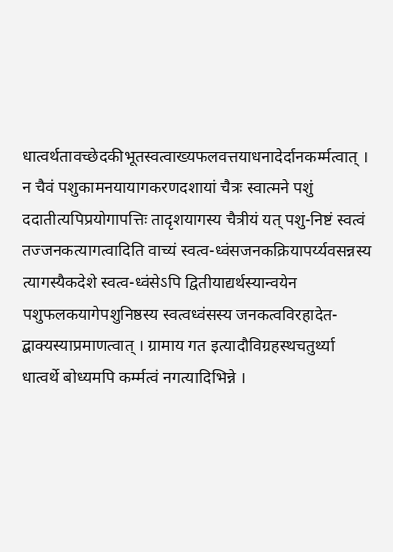धात्वर्थतावच्छेदकीभूतस्वत्वाख्यफलवत्तयाधनादेर्दानकर्म्मत्वात् । न चैवं पशुकामनयायागकरणदशायां चैत्रः स्वात्मने पशुं ददातीत्यपिप्रयोगापत्तिः तादृशयागस्य चैत्रीयं यत् पशु-निष्टं स्वत्वं तज्जनकत्यागत्वादिति वाच्यं स्वत्व-ध्वंसजनकक्रियापर्य्यवसन्नस्य त्यागस्यैकदेशे स्वत्व-ध्वंसेऽपि द्वितीयाद्यर्थस्यान्वयेन पशुफलकयागेपशुनिष्ठस्य स्वत्वध्वंसस्य जनकत्वविरहादेत-द्बाक्यस्याप्रमाणत्वात् । ग्रामाय गत इत्यादौविग्रहस्थचतुर्थ्या धात्वर्थे बोध्यमपि कर्म्मत्वं नगत्यादिभिन्ने ।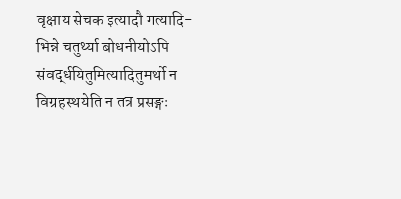वृक्षाय सेचक इत्यादौ गत्यादि-भिन्ने चतुर्थ्या बोधनीयोऽपि संवर्द्धयितुमित्यादितुमर्थो न विग्रहस्थयेति न तत्र प्रसङ्गः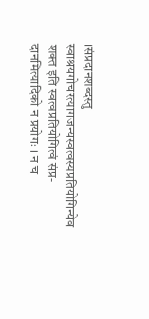।संप्रदानशब्दस्तु स्वाश्रयगोचरत्यागजन्यस्वत्वस्यप्रतियोगिन्येव शक्त इति स्वत्वप्रतियोगित्वं संप्र-दानमित्यादिको न प्रयोगः । न च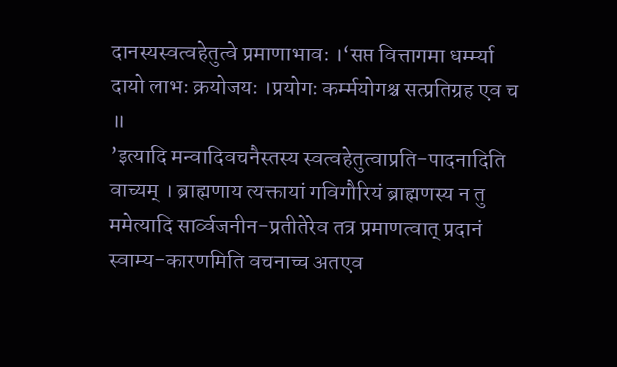दानस्यस्वत्वहेतुत्वे प्रमाणाभावः ।‘सप्त वित्तागमा धर्म्म्या दायो लाभः क्रयोजयः ।प्रयोगः कर्म्मयोगश्च सत्प्रतिग्रह एव च ॥
’इत्यादि मन्वादिवचनैस्तस्य स्वत्वहेतुत्वाप्रति-पादनादिति वाच्यम् । ब्राह्मणाय त्यक्तायां गविगौरियं ब्राह्मणस्य न तु ममेत्यादि सार्व्वजनीन-प्रतीतेरेव तत्र प्रमाणत्वात् प्रदानं स्वाम्य-कारणमिति वचनाच्च अतएव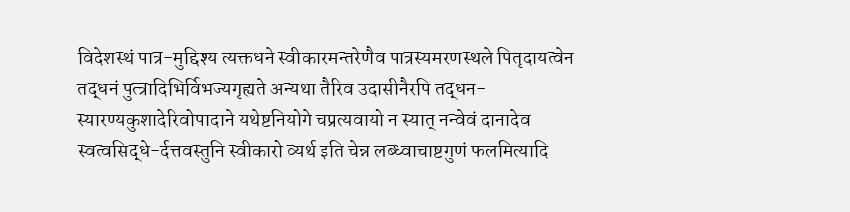विदेशस्थं पात्र-मुद्दिश्य त्यक्तधने स्वीकारमन्तरेणैव पात्रस्यमरणस्थले पितृदायत्वेन तद्धनं पुत्त्रादिभिर्विभज्यगृह्यते अन्यथा तैरिव उदासीनैरपि तद्धन-स्यारण्यकुशादेरिवोपादाने यथेष्टनियोगे चप्रत्यवायो न स्यात् नन्वेवं दानादेव स्वत्वसिद्धे-र्दत्तवस्तुनि स्वीकारो व्यर्थ इति चेन्न लब्ध्वाचाष्टगुणं फलमित्यादि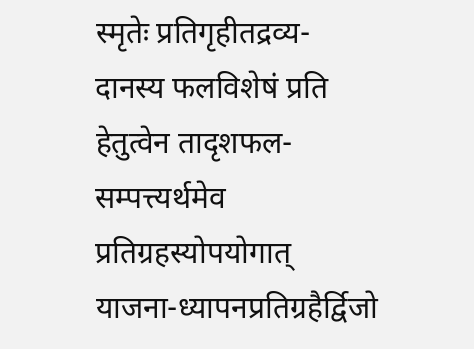स्मृतेः प्रतिगृहीतद्रव्य-दानस्य फलविशेषं प्रति हेतुत्वेन तादृशफल-सम्पत्त्यर्थमेव प्रतिग्रहस्योपयोगात् याजना-ध्यापनप्रतिग्रहैर्द्विजो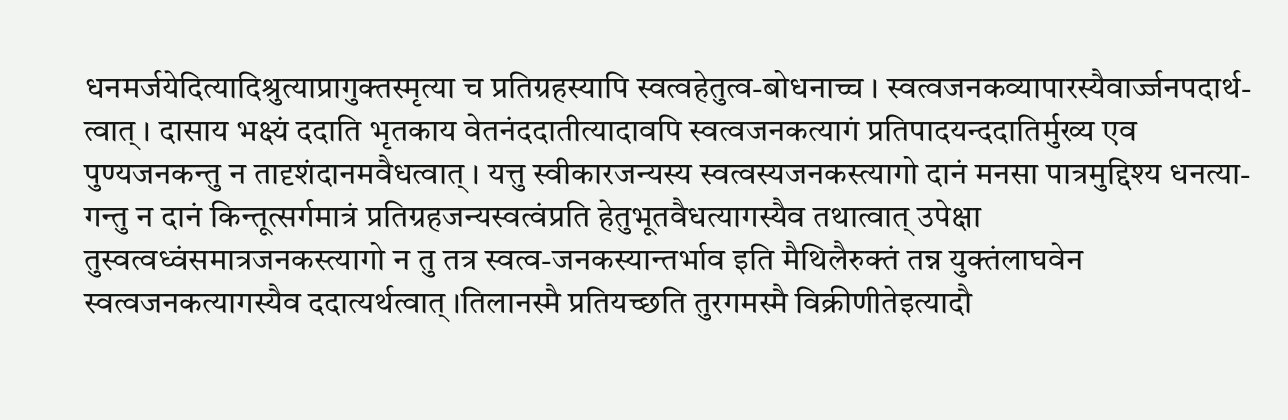धनमर्जयेदित्यादिश्रुत्याप्रागुक्तस्मृत्या च प्रतिग्रहस्यापि स्वत्वहेतुत्व-बोधनाच्च । स्वत्वजनकव्यापारस्यैवार्ज्जनपदार्थ-त्वात् । दासाय भक्ष्यं ददाति भृतकाय वेतनंददातीत्यादावपि स्वत्वजनकत्यागं प्रतिपादयन्ददातिर्मुख्य एव पुण्यजनकन्तु न तादृशंदानमवैधत्वात् । यत्तु स्वीकारजन्यस्य स्वत्वस्यजनकस्त्यागो दानं मनसा पात्रमुद्दिश्य धनत्या-गन्तु न दानं किन्तूत्सर्गमात्रं प्रतिग्रहजन्यस्वत्वंप्रति हेतुभूतवैधत्यागस्यैव तथात्वात् उपेक्षा तुस्वत्वध्वंसमात्रजनकस्त्यागो न तु तत्र स्वत्व-जनकस्यान्तर्भाव इति मैथिलैरुक्तं तन्न युक्तंलाघवेन स्वत्वजनकत्यागस्यैव ददात्यर्थत्वात् ।तिलानस्मै प्रतियच्छति तुरगमस्मै विक्रीणीतेइत्यादौ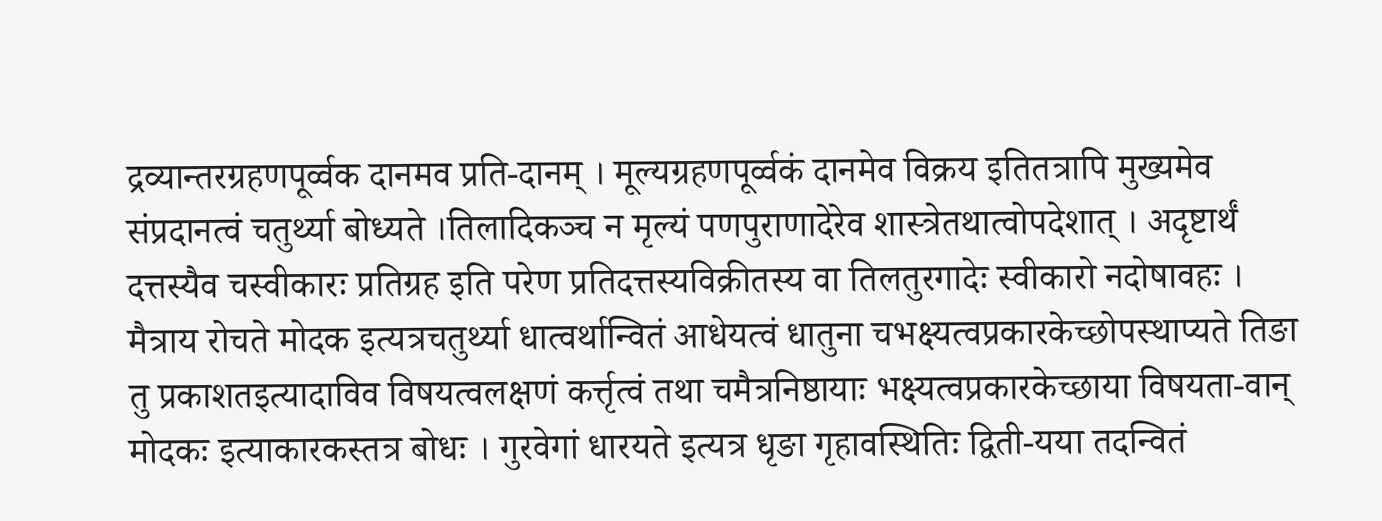द्रव्यान्तरग्रहणपूर्व्वक दानमव प्रति-दानम् । मूल्यग्रहणपूर्व्वकं दानमेव विक्रय इतितत्रापि मुख्यमेव संप्रदानत्वं चतुर्थ्या बोध्यते ।तिलादिकञ्च न मृल्यं पणपुराणादेरेव शास्त्रेतथात्वोपदेशात् । अदृष्टार्थं दत्तस्यैव चस्वीकारः प्रतिग्रह इति परेण प्रतिदत्तस्यविक्रीतस्य वा तिलतुरगादेः स्वीकारो नदोषावहः । मैत्राय रोचते मोदक इत्यत्रचतुर्थ्या धात्वर्थान्वितं आधेयत्वं धातुना चभक्ष्यत्वप्रकारकेच्छोपस्थाप्यते तिङा तु प्रकाशतइत्यादाविव विषयत्वलक्षणं कर्त्तृत्वं तथा चमैत्रनिष्ठायाः भक्ष्यत्वप्रकारकेच्छाया विषयता-वान् मोदकः इत्याकारकस्तत्र बोधः । गुरवेगां धारयते इत्यत्र धृङा गृहावस्थितिः द्विती-यया तदन्वितं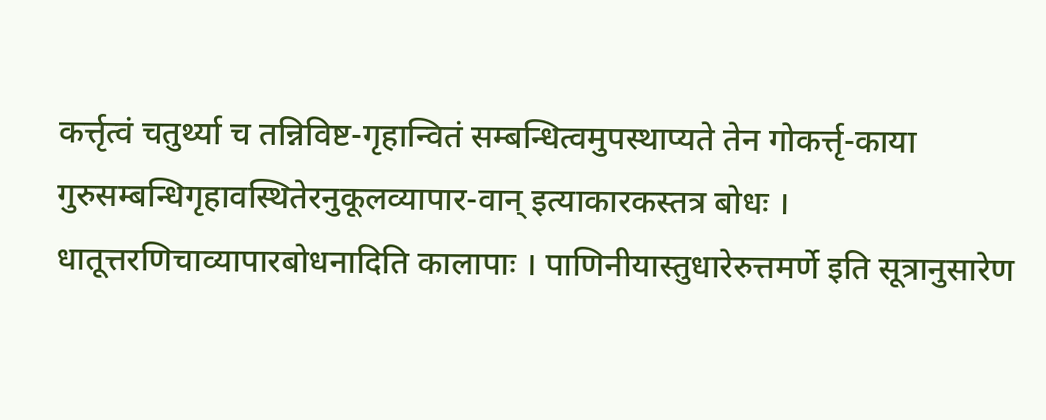कर्त्तृत्वं चतुर्थ्या च तन्निविष्ट-गृहान्वितं सम्बन्धित्वमुपस्थाप्यते तेन गोकर्त्तृ-काया गुरुसम्बन्धिगृहावस्थितेरनुकूलव्यापार-वान् इत्याकारकस्तत्र बोधः । धातूत्तरणिचाव्यापारबोधनादिति कालापाः । पाणिनीयास्तुधारेरुत्तमर्णे इति सूत्रानुसारेण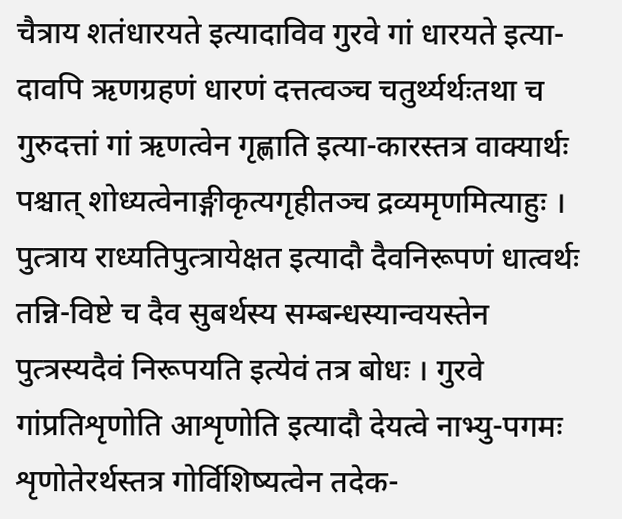चैत्राय शतंधारयते इत्यादाविव गुरवे गां धारयते इत्या-दावपि ऋणग्रहणं धारणं दत्तत्वञ्च चतुर्थ्यर्थःतथा च गुरुदत्तां गां ऋणत्वेन गृह्णाति इत्या-कारस्तत्र वाक्यार्थः पश्चात् शोध्यत्वेनाङ्गीकृत्यगृहीतञ्च द्रव्यमृणमित्याहुः । पुत्त्राय राध्यतिपुत्त्रायेक्षत इत्यादौ दैवनिरूपणं धात्वर्थः तन्नि-विष्टे च दैव सुबर्थस्य सम्बन्धस्यान्वयस्तेन पुत्त्रस्यदैवं निरूपयति इत्येवं तत्र बोधः । गुरवे गांप्रतिशृणोति आशृणोति इत्यादौ देयत्वे नाभ्यु-पगमः शृणोतेरर्थस्तत्र गोर्विशिष्यत्वेन तदेक-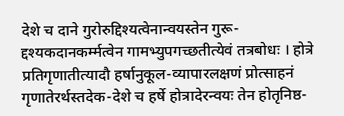देशे च दाने गुरोरुद्दिश्यत्वेनान्वयस्तेन गुरू-द्दश्यकदानकर्म्मत्वेन गामभ्युपगच्छतीत्येवं तत्रबोधः । होत्रे प्रतिगृणातीत्यादौ हर्षानुकूल-व्यापारलक्षणं प्रोत्साहनं गृणातेरर्थस्तदेक-देशे च हर्षे होत्रादेरन्वयः तेन होतृनिष्ठ-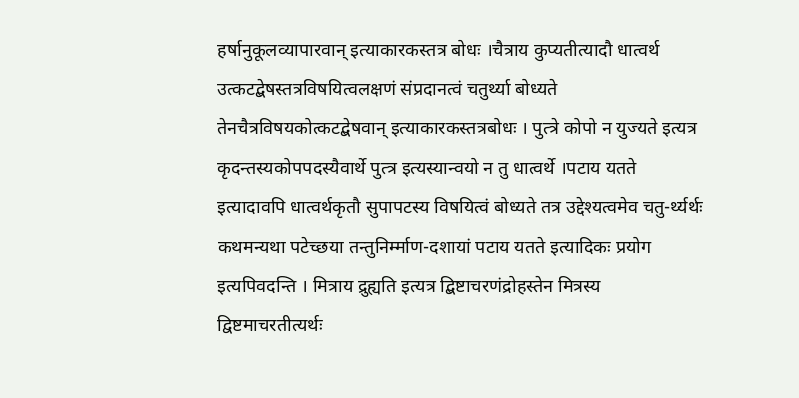हर्षानुकूलव्यापारवान् इत्याकारकस्तत्र बोधः ।चैत्राय कुप्यतीत्यादौ धात्वर्थ उत्कटद्बेषस्तत्रविषयित्वलक्षणं संप्रदानत्वं चतुर्थ्या बोध्यते तेनचैत्रविषयकोत्कटद्बेषवान् इत्याकारकस्तत्रबोधः । पुत्त्रे कोपो न युज्यते इत्यत्र कृदन्तस्यकोपपदस्यैवार्थे पुत्त्र इत्यस्यान्वयो न तु धात्वर्थे ।पटाय यतते इत्यादावपि धात्वर्थकृतौ सुपापटस्य विषयित्वं बोध्यते तत्र उद्देश्यत्वमेव चतु-र्थ्यर्थः कथमन्यथा पटेच्छया तन्तुनिर्म्माण-दशायां पटाय यतते इत्यादिकः प्रयोग इत्यपिवदन्ति । मित्राय द्रुह्यति इत्यत्र द्बिष्टाचरणंद्रोहस्तेन मित्रस्य द्विष्टमाचरतीत्यर्थः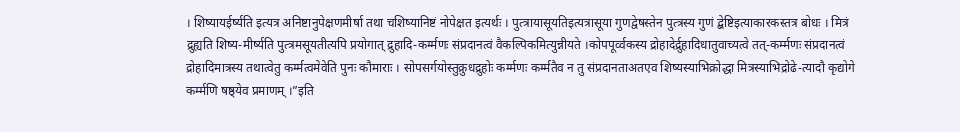। शिष्यायईर्ष्यति इत्यत्र अनिष्टानुपेक्षणमीर्षा तथा चशिष्यानिष्टं नोपेक्षत इत्यर्थः । पुत्त्रायासूयतिइत्यत्रासूया गुणद्वेषस्तेन पुत्त्रस्य गुणं द्बेष्टिइत्याकारकस्तत्र बोधः । मित्रं द्रुह्यति शिष्य-मीर्ष्यति पुत्त्रमसूयतीत्यपि प्रयोगात् द्रुहादि-कर्म्मणः संप्रदानत्वं वैकल्पिकमित्युन्नीयते ।कोपपूर्व्वकस्य द्रोहादेर्द्रुहादिधातुवाच्यत्वे तत्-कर्म्मणः संप्रदानत्वं द्रोहादिमात्रस्य तथात्वेतु कर्म्मत्वमेवेति पुनः कौमाराः । सोपसर्गयोस्तुक्रुधद्रुहोः कर्म्मणः कर्म्मतैव न तु संप्रदानताअतएव शिष्यस्याभिक्रोद्धा मित्रस्याभिद्रोढे-त्यादौ कृद्योगे कर्म्मणि षष्ठ्येव प्रमाणम् ।”इति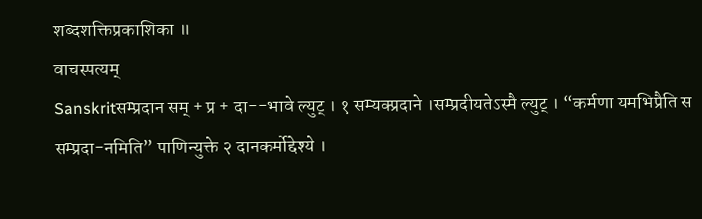शब्दशक्तिप्रकाशिका ॥
वाचस्पत्यम्
Sanskritसम्प्रदान सम् + प्र + दा--भावे ल्युट् । १ सम्यक्प्रदाने ।सम्प्रदीयतेऽस्मै ल्युट् । “कर्मणा यमभिप्रैति स सम्प्रदा-नमिति” पाणिन्युक्ते २ दानकर्मोद्देश्ये ।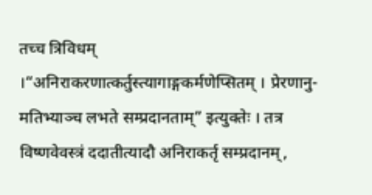तच्च त्रिविधम् ।“अनिराकरणात्कर्तुस्त्यागाङ्गकर्मणेप्सितम् । प्रेरणानु-मतिभ्याञ्च लभते सम्प्रदानताम्” इत्युक्तेः । तत्र विष्णवेवस्त्रं ददातीत्यादौ अनिराकर्तृ सम्प्रदानम्,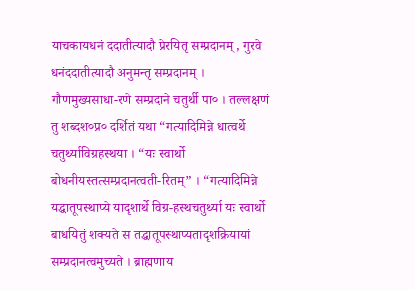याचकायधनं ददातीत्यादौ प्रेरयितृ सम्प्रदानम्, गुरवे धनंददातीत्यादौ अनुमन्तृ सम्प्रदानम् । गौणमुख्यसाधा-रणे सम्प्रदाने चतुर्थी पा० । तल्लक्षणं तु शब्दश०प्र० दर्शितं यथा “गत्यादिमिन्ने धात्वर्थे चतुर्थ्याविग्रहस्थया । “यः स्वार्थो बोधनीयस्तत्सम्प्रदानत्वती-रितम्” । “गत्यादिमिन्ने यद्धातूपस्थाप्ये यादृशार्थे विग्र-हस्थचतुर्थ्या यः स्वार्थो बाधयितुं शक्यते स तद्धातूपस्थाप्यतादृशक्रियायां सम्प्रदानत्वमुच्यते । ब्राह्मणाय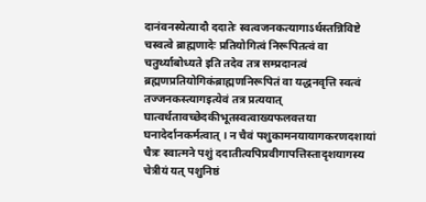दानंवनस्येत्यादौ ददातेः स्वत्वजनकत्यागाऽर्थस्तन्निविष्टे चस्वत्वे ब्राह्मणादेः प्रतियोगित्वं निरूपितत्वं वा चतुर्थ्याबोध्यते इति तदेव तत्र सम्प्रदानत्वं ब्रह्मणप्रतियोगिकंब्राह्मणनिरूपितं वा यद्धनवृत्ति स्वत्वं तज्जनकस्त्यागइत्येवं तत्र प्रत्ययात् घात्वर्थतावच्छेदकीभूतस्वत्वाख्यफलवत्तया घनादेर्दानकर्मत्वात् । न चैवं पशुकामनयायागकरणदशायां चैत्रः स्वात्मने पशुं ददातीत्यपिप्रवीगापत्तिस्तादृशयागस्य चेत्रीयं यत् पशुनिष्ठं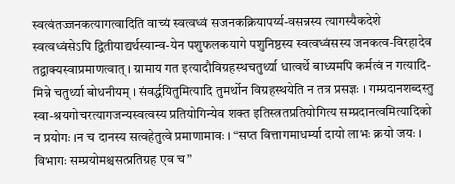स्वत्वंतज्जनकत्यागत्वादिति वाच्यं स्वत्वध्वं सजनकक्रियापर्य्य-वसन्नस्य त्यागस्यैकदेशे स्वत्वध्वंसेऽपि द्वितीयाद्यर्थस्यान्व-येन पशुफलकयागे पशुनिष्ठस्य स्वत्वध्वंसस्य जनकत्व-विरहादेव तद्वाक्यस्वाप्रमाणत्वात् । ग्रामाय गत इत्यादौविग्रहस्थचतुर्थ्या धात्वर्थे बाध्यमपि कर्मत्वं न गत्यादि-मिन्ने चतुर्थ्या बोधनीयम् । संवर्द्धयितुमित्यादि तुमर्थोन विग्रहस्थयेति न तत्र प्रसज्ञः । गम्प्रदानशब्दस्तु स्वा-श्रयगोचरत्यागजन्यस्वत्वस्य प्रतियोगिन्येव शक्त इतिस्त्रतप्रतियोगित्य सम्प्रदानत्वमित्यादिको न प्रयोगः ।न च दानस्य सत्वहेतुत्वे प्रमाणामावः । “सप्त वित्तागमाधर्म्या दायो लाभः क्रयो जयः । विभागः सम्प्रयोमश्चसत्प्रतिग्रह एव च”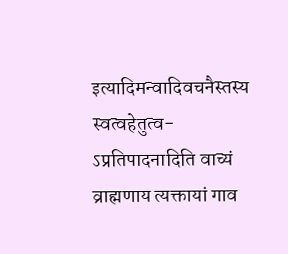इत्यादिमन्वादिवचनैस्तस्य स्वत्वहेतुत्व-ऽप्रतिपादनादिति वाच्यं व्राह्मणाय त्यक्तायां गाव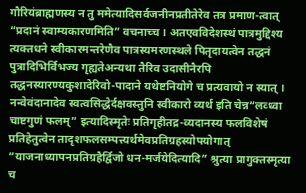गौरियंब्राह्मणस्य न तु ममेत्यादिसर्वजनीनप्रतीतेरेव तत्र प्रमाण-त्वात् “प्रदानं स्वाम्यकारणमिति” वचनाच्च । अतएवविदेशस्थं पात्रमुद्दिश्य त्यक्तधने स्वीकारमन्तरेणैव पात्रस्यमरणस्थले पितृदायत्वेन तद्धनं पुत्रादिभिर्विभज्य गृह्यतेअन्यथा तैरिव उदासीनैरपि तद्धनस्यारण्यकुशादेरिवो-पादाने यथेष्टनियोगे च प्रत्यवायो न स्यात् । नन्वेवंदानादेव स्वत्वसिद्धेर्दक्षवस्तुनि स्वीकारो व्यर्थ इति चेन्न“लव्ध्वा चाष्टगुणं फलम्” इत्यादिस्मृतेः प्रतिगृहीतद्र-व्यदानस्य फलविशेषं प्रतिहेतुत्वेन तादृशफलसम्पत्त्यर्थमेवप्रतिग्रहस्योपयोगात् “याजनाध्यापनप्रतिग्रहैर्द्विजो धन-मर्जयेदित्यादि” श्रुत्या प्रागुक्तस्मृत्या च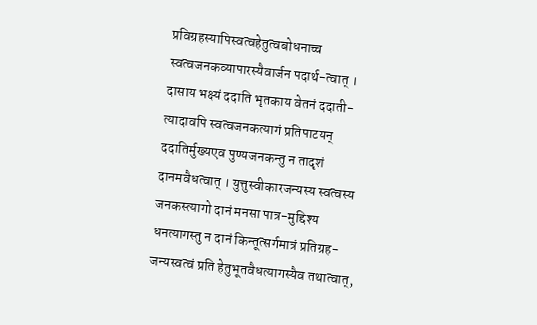प्रविग्रहस्यापिस्वत्वहेतुत्वबोधनाच्च स्वत्वजनकव्यापारस्यैवार्जन पदार्थ-त्वात् । दासाय भक्ष्यं ददाति भृतकाय वेतनं ददाती-त्यादावपि स्वत्वजनकत्यागं प्रतिपाटयन् ददातिर्मुख्यएव पुण्यजनकन्तु न तादृशं दानमवैधत्वात् । युत्तुस्वीकारजन्यस्य स्वत्वस्य जनकस्त्यागो दानं मनसा पात्र-मुद्दिश्य धनत्यागस्तु न दानं किन्तूत्सर्गमात्रं प्रतिग्रह-जन्यस्वत्वं प्रति हेतुभूतवैधत्यागस्यैव तथात्वात्,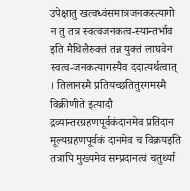उपेक्षातु खत्वध्वंसमात्रजनकस्त्यागो न तु तत्र स्वत्वजनकत्व-स्यान्तर्भाव इति मैथिलैरुक्तं तन्न युक्तं लाघवेन स्वत्व-जनकत्यागस्यैव ददात्यर्थत्वात् । तिलानस्मै प्रतियच्छतितुरगमस्मै विक्रीणीते इत्यादौ द्रव्यान्तरग्रहणपूर्वकंदानमेव प्रतिदान मूल्यग्रहणपूर्वकं दानमेव च विक्रयइति तत्रापि मुख्यमेव सम्प्रदानत्वं चतुर्थ्या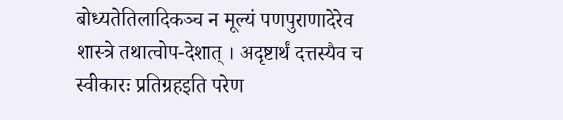बोध्यतेतिलादिकञ्च न मूल्यं पणपुराणादेरेव शास्त्रे तथात्वोप-देशात् । अदृष्टार्थं दत्तस्यैव च स्वीकारः प्रतिग्रहइति परेण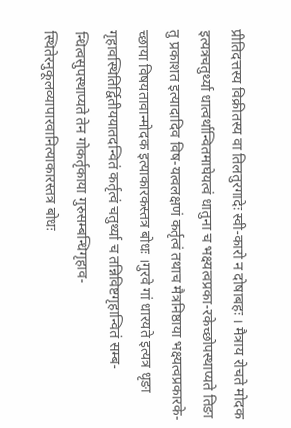प्रीतिदत्तस्य विक्रीतस्य वा तिलतुरगादेः स्वी-कारो न दोषाबहः । मैत्राय रोचते मोदक इत्यत्रचतुर्थ्या धात्वर्थान्वितमाघेयत्वं धातुना च भक्ष्यत्वप्रका-रकेच्छोपस्थाप्यते तिङा तु प्रकाशत इत्यादादिव विष-यत्वलक्षणं कर्तृत्वं तथाच मैत्रनिष्ठाया भक्ष्यत्वप्रकारके-च्छाया विषयतावान्मोदक इत्याकारकस्तत्र बोधः ।गुरवे गां धारयते इत्यत्र धृङा गृहावस्थितिर्द्वितीययातदन्वितं कर्तृत्वं चतुर्थ्या च तन्निविष्टगृहान्वितं सम्ब-न्धित्वसुपस्थाप्यते तेन गोकर्तृकाया गुरुसम्बन्धिगृहाव-स्थितेरनुकूलव्यापारवानित्याकारस्तत्र बोधः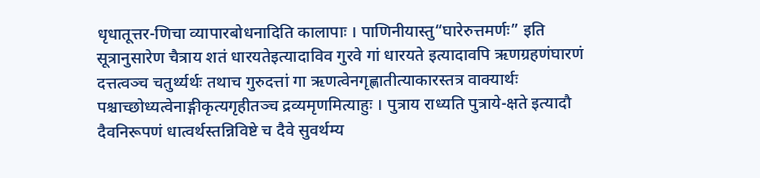धृधातूत्तर-णिचा व्यापारबोधनादिति कालापाः । पाणिनीयास्तु“घारेरुत्तमर्णः” इति सूत्रानुसारेण चैत्राय शतं धारयतेइत्यादाविव गुरवे गां धारयते इत्यादावपि ऋणग्रहणंघारणं दत्तत्वञ्च चतुर्थ्यर्थः तथाच गुरुदत्तां गा ऋणत्वेनगृह्णातीत्याकारस्तत्र वाक्यार्थः पश्चाच्छोध्यत्वेनाङ्गीकृत्यगृहीतञ्च द्रव्यमृणमित्याहुः । पुत्राय राध्यति पुत्राये-क्षते इत्यादौ दैवनिरूपणं धात्वर्थस्तन्निविष्टे च दैवे सुवर्थम्य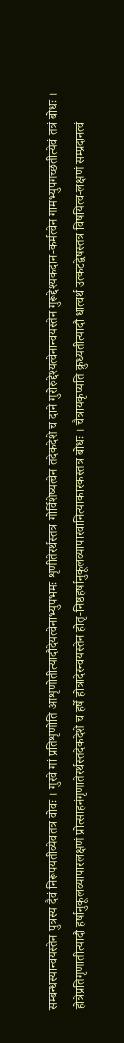सम्बन्धस्यान्वयस्तेन पुत्रस्य दैवं निरूपयतीव्येवतत्र वोवः । गुरवे गां प्रतिशृणोति आशृणोतीत्यादौदेयत्वेनाभ्युपभमः शृणीतेरर्थस्तत्र गोर्विशेष्यत्वेन तदेकदेशे च दाने गुरोरुद्देश्यत्वेनान्वयस्तेन गुरूद्देश्यकदान-कर्मत्वेन गामभ्युपगच्छतीत्येवं तत्रं बोधः । होत्रेप्रतिगृणातीत्यादौ हर्षानुकूलव्यापारलक्षणं प्रोत्साहनंगृणातेरर्थस्तदेकदेशे च हर्षे होत्रादेरन्वयस्तेन होतृ-निष्ठहर्षानुकूलव्यापारवानित्याकारकस्तत्र बोधः । चैत्रायकृप्यति क्रुध्यतीत्यादौ धात्वर्थ उत्कटद्वेषस्तत्र विषयित्व-लक्षणं सम्प्रदानत्वं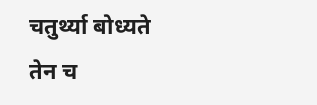चतुर्थ्या बोध्यते तेन च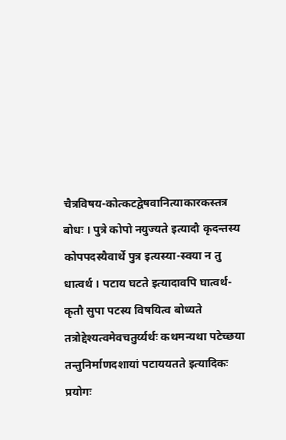चैत्रविषय-कोत्कटद्वेषवानित्याकारकस्तत्र बोधः । पुत्रे कोपो नयुज्यते इत्यादौ कृदन्तस्य कोपपदस्यैवार्थे पुत्र इत्यस्या-स्वया न तु धात्वर्थ । पटाय घटते इत्यादावपि घात्वर्थ-कृतौ सुपा पटस्य विषयित्व बोध्यते तत्रोद्देश्यत्वमेवचतुर्य्यर्थः कथमन्यथा पटेच्छया तन्तुनिर्माणदशायां पटाययतते इत्यादिकः प्रयोगः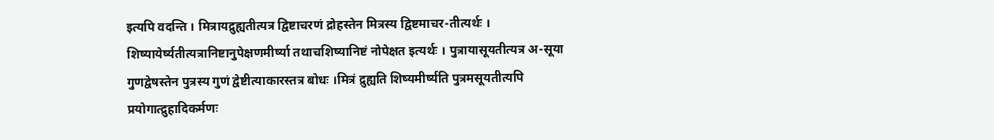इत्यपि वदन्ति । मित्रायद्रुह्यतीत्यत्र द्विष्टाचरणं द्रोहस्तेन मित्रस्य द्विष्टमाचर-तीत्यर्थः । शिष्यायेर्ष्यतीत्यत्रानिष्टानुपेक्षणमीर्ष्या तथाचशिष्यानिष्टं नोपेक्षत इत्यर्थः । पुत्रायासूयतीत्यत्र अ-सूया गुणद्वेषस्तेन पुत्रस्य गुणं द्वेष्टीत्याकारस्तत्र बोधः ।मित्रं द्रुह्यति शिष्यमीर्ष्यति पुत्रमसूयतीत्यपि प्रयोगात्द्रुहादिकर्मणः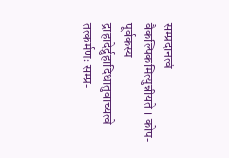सम्प्रदानत्वं वैकल्पिकमित्युन्नीयते । कोप-पूर्वकस्य द्राहादेर्द्रुहादिधातुवाच्यत्वे तत्कर्मणः सम्प्र-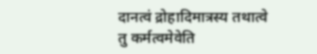दानत्वं द्रोहादिमात्रस्य तथात्वे तु कर्मत्वमेवेति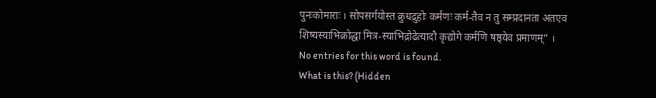पुनःकोमाराः । सोपसर्गयोस्त क्रुधद्रुहोः कर्मणः कर्म-तैव न तु सम्प्रदानता अतएव शिष्यस्याभिक्रोद्धा मित्र-स्याभिद्रोढेत्यादौ कृद्योगे कर्मणि षष्ठ्येव प्रमाणम्” ।
No entries for this word is found.
What is this? (Hidden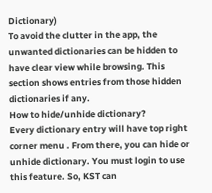Dictionary)
To avoid the clutter in the app, the unwanted dictionaries can be hidden to have clear view while browsing. This section shows entries from those hidden dictionaries if any.
How to hide/unhide dictionary?
Every dictionary entry will have top right corner menu . From there, you can hide or unhide dictionary. You must login to use this feature. So, KST can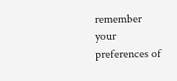remember your preferences of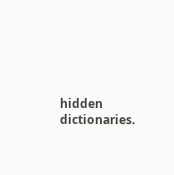hidden dictionaries.